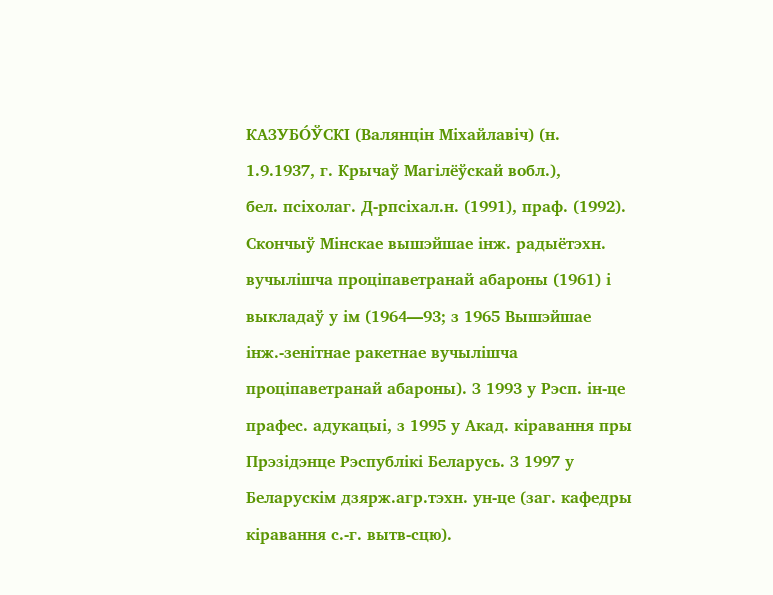КАЗУБО́ЎСКІ (Валянцін Міхайлавіч) (н. 1.9.1937, г. Крычаў Магілёўскай вобл.),
бел. псіхолаг. Д-рпсіхал.н. (1991), праф. (1992). Скончыў Мінскае вышэйшае інж. радыётэхн. вучылішча проціпаветранай абароны (1961) і выкладаў у ім (1964—93; з 1965 Вышэйшае інж.-зенітнае ракетнае вучылішча проціпаветранай абароны). З 1993 у Рэсп. ін-це прафес. адукацыі, з 1995 у Акад. кіравання пры Прэзідэнце Рэспублікі Беларусь. З 1997 у Беларускім дзярж.агр.тэхн. ун-це (заг. кафедры кіравання с.-г. вытв-сцю).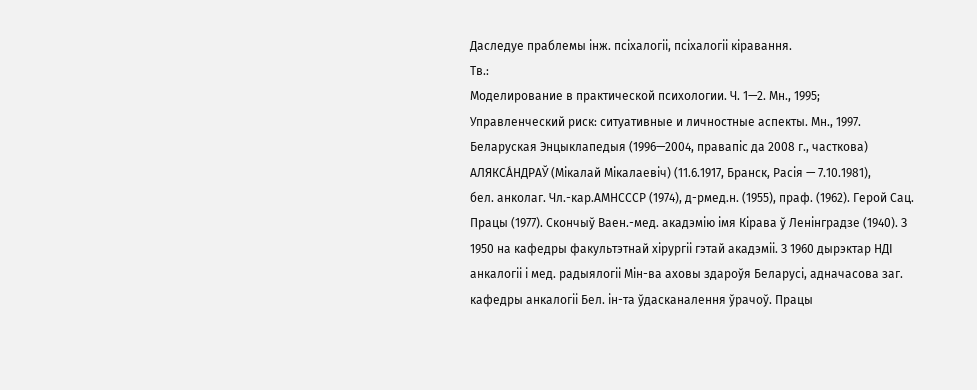Даследуе праблемы інж. псіхалогіі, псіхалогіі кіравання.
Тв.:
Моделирование в практической психологии. Ч. 1—2. Мн., 1995;
Управленческий риск: ситуативные и личностные аспекты. Мн., 1997.
Беларуская Энцыклапедыя (1996—2004, правапіс да 2008 г., часткова)
АЛЯКСА́НДРАЎ (Мікалай Мікалаевіч) (11.6.1917, Бранск, Расія — 7.10.1981),
бел. анколаг. Чл.-кар.АМНСССР (1974), д-рмед.н. (1955), праф. (1962). Герой Сац. Працы (1977). Скончыў Ваен.-мед. акадэмію імя Кірава ў Ленінградзе (1940). З 1950 на кафедры факультэтнай хірургіі гэтай акадэміі. З 1960 дырэктар НДІ анкалогіі і мед. радыялогіі Мін-ва аховы здароўя Беларусі, адначасова заг. кафедры анкалогіі Бел. ін-та ўдасканалення ўрачоў. Працы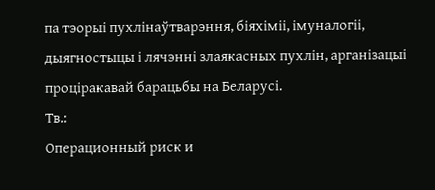па тэорыі пухлінаўтварэння, біяхіміі, імуналогіі, дыягностыцы і лячэнні злаякасных пухлін, арганізацыі проціракавай барацьбы на Беларусі.
Тв.:
Операционный риск и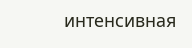интенсивная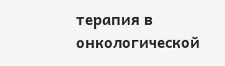терапия в онкологической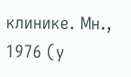клинике. Мн., 1976 (у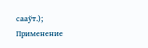сааўт.);
Применение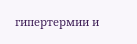гипертермии и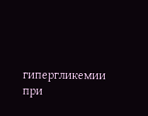гипергликемии при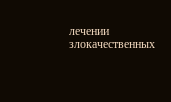лечении злокачественных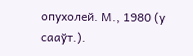опухолей. М., 1980 (у сааўт.).